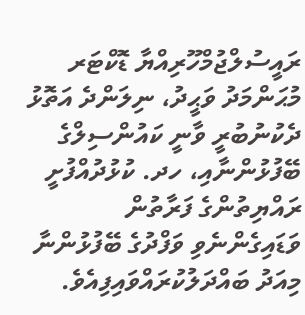ރައީސުލްޖުމްހޫރިއްޔާ ޑޮކްޓަރ މުޙަންމަދު ވަޙީދު، ނިލަންދެ އަތޮޅު ދެކުނުބުރީ ވާނީ ކައުންސިލްގެ ބޭފުޅުންނާއި، ހދ. ކުޅުދުއްފުށީ ރައްޔިތުންގެ ފަރާތުން ވަޑައިގެންނެވި ވަފްދުގެ ބޭފުޅުންނާ މިއަދު ބައްދަލުކުރައްވައިފިއެވެ.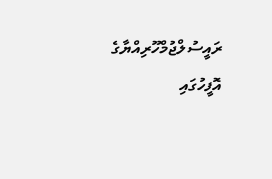ރައީސުލްޖުމްހޫރިއްޔާގެ އޮފީހުގައި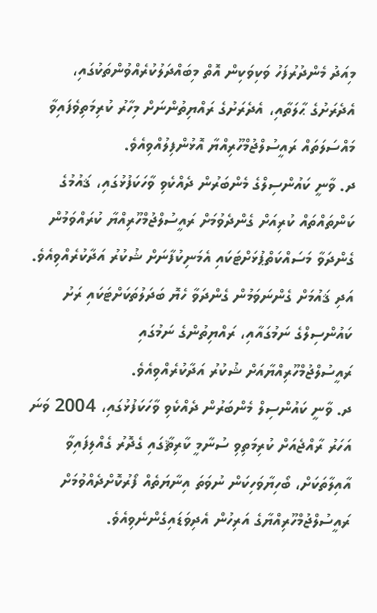މިއަދު މެންދުރުފަހު ވަކިވަކިން އޮތް މިބައްދަލުކުރެއްވުންތަކުގައި، އެދެރަށުގެ ޙާލަތާއި، އެދެރަށުގެ ރައްޔިތުންނަށް މިހާރު ކުރިމަތިވެފައިވާ މައްސަލަތައް ރައީސުލްޖުމްހޫރިއްޔާ އޮޅުންފިލުއްވިއެވެ.
ދ. ވާނީ ކައުންސިލްގެ މެންބަރުން ދެއްކެވި ވާހަކަފުޅުގައި، ޤައުމުގެ ކަންތައްތައް ކުރިއަށް ގެންދެވުމަށް ރައީސުލްޖުމްހޫރިއްޔާ ކުރައްވަމުން ގެންދަވާ މަސައްކަތްޕުޅަށްޓަކައި އެމަނިކުފާނަށް ޝުކުރު އަދާކުރެއްވިއެވެ. އަދި ޤައުމަށް ގެންނަވަމުން ގެންދަވާ ހެޔޮ ބަދަލުތަކަށްޓަކައި ރަށު ކައުންސިލްގެ ނަމުގައާއި، ރައްޔިތުންގެ ނަމުގައި ރައީސުލްޖުމްހޫރިއްޔާއަށް ޝުކުރު އަދާކުރެއްވިއެވެ.
ދ. ވާނީ ކައުންސިލް މެންބަރުން ދެއްކެވި ވާހަކަފުޅުގައި، 2004 ވަނަ އަހަރު ރާއްޖެއަށް ކުރިމަތިވި ސުނާމީ ކާރިޘާގައި ގެދޮރު ގެއްލިފައިވާ އާއިލާތަކަށް، ބޯހިޔާވަހިކަން ނުވަތަ އިނާޔަތެއް ފޯރުކޮށްދެއްވުމަށް ރައީސުލްޖުމްހޫރިއްޔާގެ އަރިހުން އެދިވަޑައިގެންނެވިއެވެ.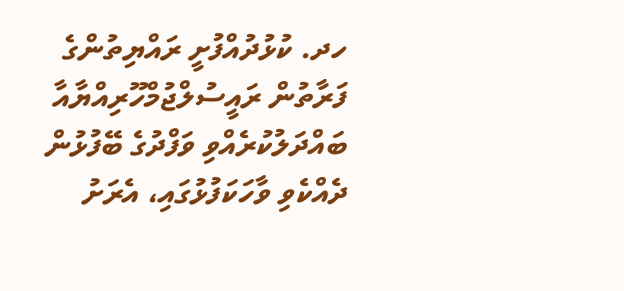ހދ. ކުޅުދުއްފުށީ ރައްޔިތުންގެ ފަރާތުން ރައީސުލްޖުމްހޫރިއްޔާއާ ބައްދަލުކުރެއްވި ވަފްދުގެ ބޭފުޅުން ދެއްކެވި ވާހަކަފުޅުގައި، އެރަށު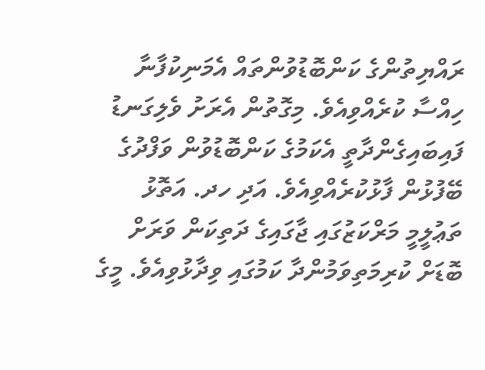ރައްޔިތުންގެ ކަންބޮޑުވުންތައް އެމަނިކުފާނާ ހިއްސާ ކުރެއްވިއެވެ. މިގޮތުން އެރަށު ވެލިގަނޑު ފައިބައިގެންދާތީ އެކަމުގެ ކަންބޮޑުވުން ވަފްދުގެ ބޭފުޅުން ފާޅުކުރެއްވިއެވެ. އަދި ހދ. އަތޮޅު ތަޢުލީމީ މަރްކަޒުގައި ޖާގައިގެ ދަތިކަން ވަރަށް ބޮޑަށް ކުރިމަތިވަމުންދާ ކަމުގައި ވިދާޅުވިއެވެ. މީގެ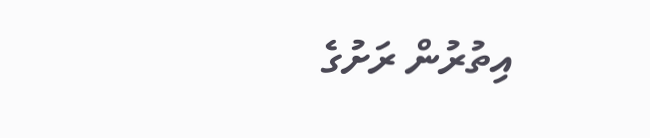އިތުރުން ރަށުގެ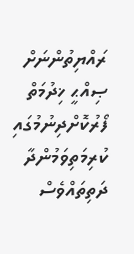ރައްޔިތުންނަށް ޞިއްޙީ ޚިދުމަތް ފޯރުކޮށްދިނުމުގައި ކުރިމަތިވަމުންދާ ދަތިތައްވެސް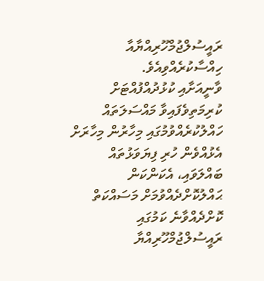ރައީސުލްޖުމްހޫރިއްޔާއާ ހިއްސާކުރެއްވިއެވެ.
ވާނީއަށާއި ކުޅުދުއްފުއްޓަށް ކުރިމަތިވެފައިވާ މައްސަލަތައް ހައްލުކުރެއްވުމުގައި މިހާރުން މިހާރަށް އެޅުއްވެން ހުރި ފިޔަވަޅުތައް ބައްލަވައި، އެކަންކަން ޙައްލުކޮށްދެއްވުމަށް މަސައްކަތް ކޮށްދެއްވާނެ ކަމުގައި ރައީސުލްޖުމްހޫރިއްޔާ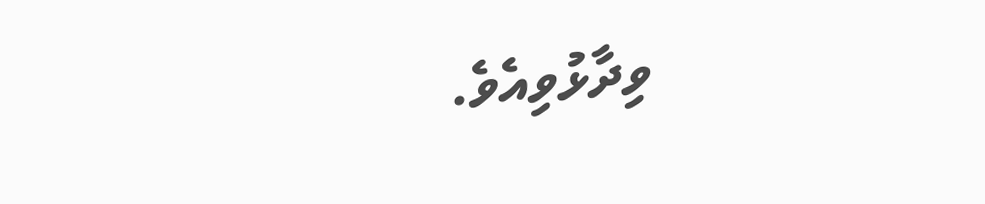ވިދާޅުވިއެވެ.